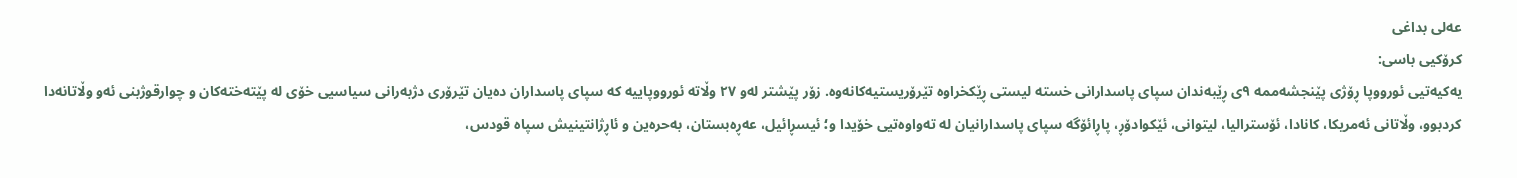عەلی بداغی
کرۆکیی باسی:
یەکیەتیی ئورووپا ڕۆژی پێنجشەممە ٩ی ڕێبەندان سپای پاسدارانی خستە لیستی ڕێکخراوە تێرۆریستیەکانەوە. زۆر پێشتر لەو ٢٧ وڵاتە ئورووپاییە کە سپای پاسداران دەیان تێرۆری دژبەرانی سیاسیی خۆی لە پێتەختەکان و چوارقوژبنی ئەو وڵاتانەدا کردبوو، وڵاتانی ئەمریکا، کانادا، ئۆسترالیا، لیتوانی، ئێکوادۆڕ، پاڕائۆگە سپای پاسدارانیان لە تەواوەتیی خۆیدا و؛ ئیسڕائیل، عەڕەبستان، بەحرەین و ئاڕژانتینیش سپاه قودس،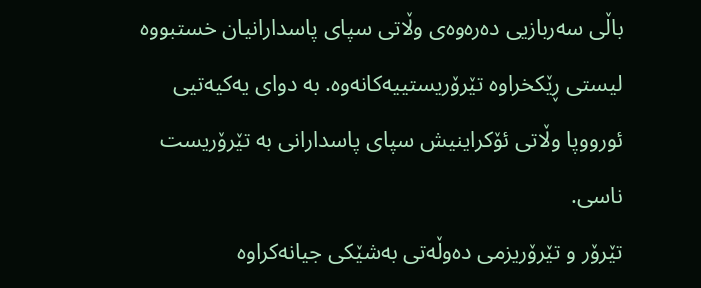باڵی سەربازیی دەرەوەی وڵاتی سپای پاسدارانیان خستبووە لیستی ڕێکخراوە تێرۆریستییەکانەوە. بە دوای یەکیەتیی ئورووپا وڵاتی ئۆکراینیش سپای پاسدارانی بە تێرۆریست ناسی.
تێرۆر و تێرۆریزمی دەوڵەتی بەشێکی جیانەکراوە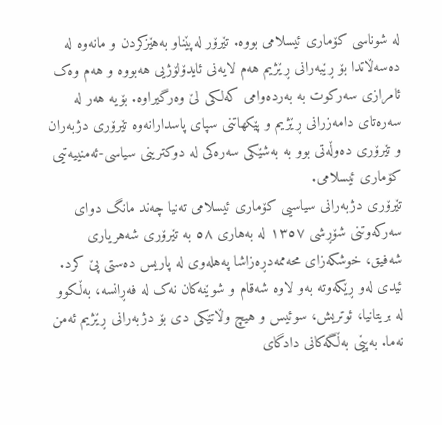لە شوناسی کۆماری ئیسلامی بووە. تێرۆر لەپێناو بەهێزکردن و مانەوە لە دەسەڵاتدا بۆ ڕێبەرانی ڕێژیم هەم لایەنی ئایدۆلۆژیی هەبووە و هەم وەک ئامرازی سەرکوت بە بەردەوامی کەلکی لێ وەرگیراوە. بۆیە هەر لە سەرەتای دامەزرانی ڕێژیم و پێکهاتنی سپای پاسدارانەوە تێرۆری دژبەران و تێرۆری دەوڵەتی بوو بە بەشێکی سەرەکی لە دوکترینی سیاسی-ئەمنییەتیی کۆماری ئیسلامی.
تێرۆری دژبەرانی سیاسیی کۆماری ئیسلامی تەنیا چەند مانگ دوای سەرکەوتنی شۆڕشی ١٣٥٧ لە بەهاری ٥٨ بە تێرۆری شەهریاری شەفیق، خوشکەزای محەممەدڕەزاشا پەهلەوی لە پاریس دەستی پێ کرد. ئیدی لەو ڕێکەوتە بەو لاوە شەقام و شوێنەکان نەک لە فەڕانسە، بەڵکوو لە بریتانیا، ئوتریش، سوئیس و هیچ وڵاتێکی دی بۆ دژبەرانی ڕێژیم ئەمن نەما. بەپێی بەڵگەکانی دادگای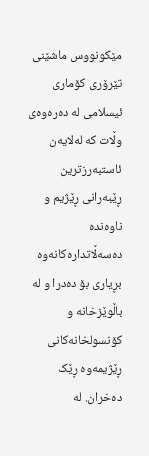مێکونووس ماشێنی تێرۆری کۆماری ئیسلامی لە دەرەوەی وڵات کە لەلایەن ئاستبەرزترین ڕێبەرانی ڕێژیم و ناوەندە دەسەڵاتدارەکانەوە بڕیاری بۆ دەدرا و لە باڵوێزخانە و کۆنسولخانەکانی ڕێژیمەوە ڕێک دەخران. لە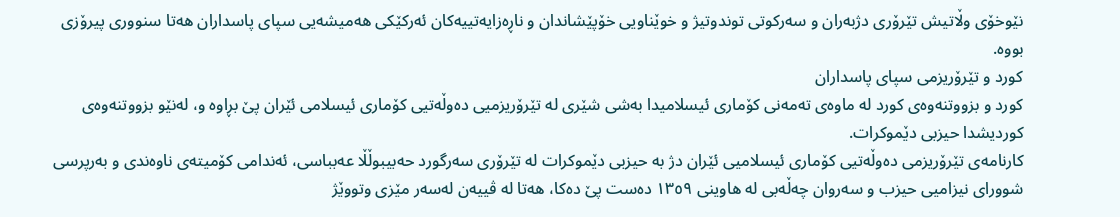نێوخۆی وڵاتیش تێرۆری دژبەران و سەرکوتی توندوتیژ و خوێناویی خۆپێشاندان و ناڕەزایەتییەکان ئەرکێکی هەمیشەیی سپای پاسداران هەتا سنووری پیرۆزی بووە.
کورد و تێرۆریزمی سپای پاسداران
کورد و بزووتنەوەی کورد لە ماوەی تەمەنی کۆماری ئیسلامیدا بەشی شێری لە تێرۆریزمیی دەوڵەتیی کۆماری ئیسلامی ئێران پێ بڕاوە و، لەنێو بزووتنەوەی کوردیشدا حیزبی دێموکرات.
کارنامەی تێرۆریزمی دەوڵەتیی کۆماری ئیسلامیی ئێران دژ بە حیزبی دێموکرات لە تێرۆری سەرگورد حەبیبوڵڵا عەبباسی، ئەندامی کۆمیتەی ناوەندی و بەرپرسی شوورای نیزامیی حیزب و سەروان چەڵەبی لە هاوینی ١٣٥٩ دەست پێ دەکا، هەتا لە ڤییەن لەسەر مێزی وتووێژ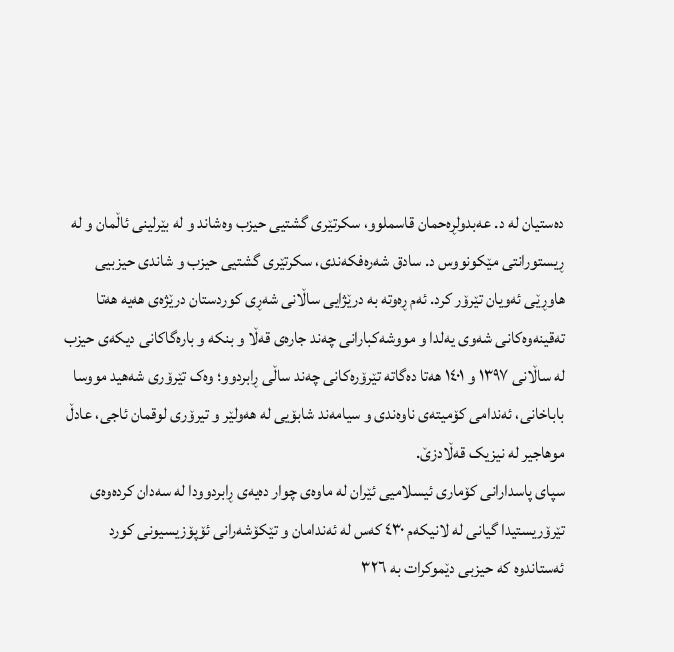دەستیان لە د. عەبدولڕەحمان قاسملوو، سکرتێری گشتیی حیزب وەشاند و لە بێرلینی ئاڵمان و لە ڕیستورانتی مێکونووس د. سادق شەرەفکەندی، سکرتێری گشتیی حیزب و شاندی حیزبیی هاوڕێی ئەویان تێرۆر کرد. ئەم ڕەوتە بە درێژایی ساڵانی شەڕی کوردستان درێژەی هەیە هەتا تەقینەوەکانی شەوی یەلدا و مووشەکبارانی چەند جارەی قەڵا و بنکە و بارەگاکانی دیکەی حیزب لە ساڵانی ١٣٩٧ و ١٤٠١ هەتا دەگاتە تێرۆرەکانی چەند ساڵی ڕابردوو؛ وەک تێرۆری شەهید مووسا باباخانی، ئەندامی کۆمیتەی ناوەندی و سیامەند شابۆیی لە هەولێر و تیرۆری لوقمان ئاجی، عادڵ موهاجیر لە نیزیک قەڵادزێ.
سپای پاسدارانی کۆماری ئیسلامیی ئێران لە ماوەی چوار دەیەی ڕابردوودا لە سەدان کردەوەی تێرۆریستیدا گیانی لە لانیکەم ٤٣٠ کەس لە ئەندامان و تێکۆشەرانی ئۆپۆزیسیونی کورد ئەستاندوە کە حیزبی دێموکرات بە ٣٢٦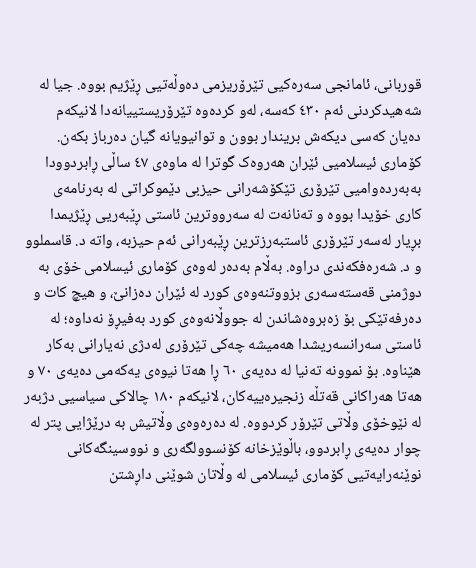قوربانی، ئامانجی سەرەکیی تێرۆریزمی دەوڵەتیی ڕێژیم بووە. جیا لە شەهیدکردنی ئەم ٤٣٠ کەسە، لەو کردەوە تێرۆریستییانەدا لانیکەم دەیان کەسی دیکەش بریندار بوون و توانیویانە گیان دەرباز بکەن.
کۆماری ئیسلامیی ئێران هەروەک گوترا لە ماوەی ٤٧ ساڵی ڕابردوودا بەبەردەوامیی تێرۆری تێکۆشەرانی حیزبی دێموکراتی لە بەرنامەی کاری خۆیدا بووە و تەنانەت لە سەرووترین ئاستی ڕێبەریی ڕێژیمدا بڕیار لەسەر تێرۆری ئاستبەرزترین ڕێبەرانی ئەم حیزبە، واتە د. قاسملوو و د. شەرەفکەندی دراوە. بەڵام بەدەر لەوەی کۆماری ئیسلامی خۆی بە دوژمنی قەستەسەری بزووتنەوەی کورد لە ئێران دەزانێ، و هیچ کات و دەرفەتێکی بۆ زەبروەشاندن لە جووڵانەوەی کورد بەفیڕۆ نەداوە؛ لە ئاستی سەرانسەریشدا هەمیشە چەکی تێرۆری لەدژی نەیارانی بەکار هێناوە. بۆ نموونە تەنیا لە دەیەی ٦٠ ڕا هەتا نیوەی یەکەمی دەیەی ٧٠ و هەتا هەراکانی قەتڵە زنجیرەییەکان، لانیکەم ١٨٠ چالاکی سیاسیی دژبەر لە نێوخۆی وڵاتی تێرۆر کردووە. لە دەرەوەی وڵاتیش بە درێژایی پتر لە چوار دەیەی ڕابردوو، باڵوێزخانە کۆنسوولگەری و نووسینگەکانی نوێنەرایەتیی کۆماری ئیسلامی لە وڵاتان شوێنی داڕشتن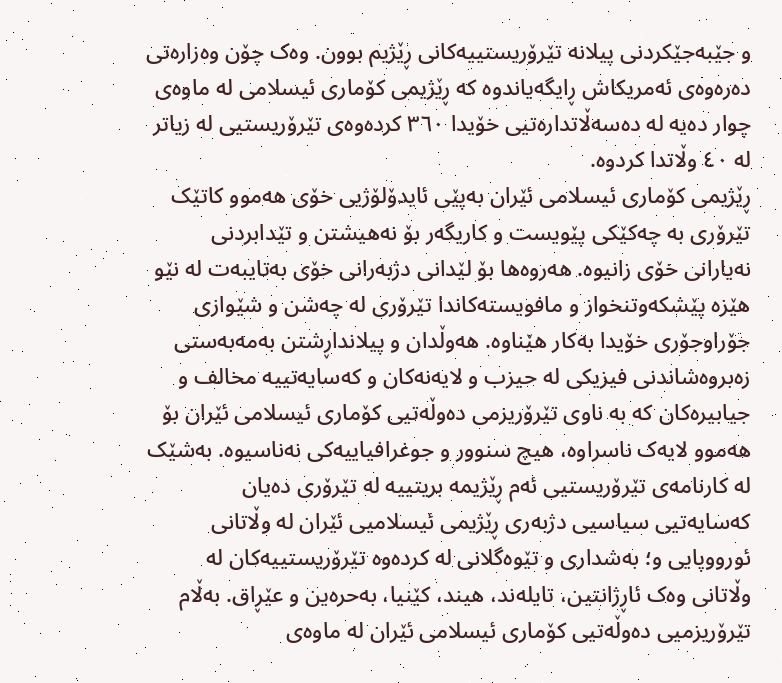و جێبەجێکردنی پیلانە تێرۆریستییەکانی ڕێژیم بوون. وەک چۆن وەزارەتی دەرەوەی ئەمریکاش ڕایگەیاندوە کە ڕێژیمی کۆماری ئیسلامی لە ماوەی چوار دەیە لە دەسەڵاتدارەتیی خۆیدا ٣٦٠ کردەوەی تێرۆریستیی لە زیاتر لە ٤٠ وڵاتدا کردوە.
ڕێژیمی کۆماری ئیسلامی ئێران بەپێی ئایدۆلۆژیی خۆی هەموو کاتێک تێرۆری بە چەکێکی پێویست و کاریگەر بۆ نەهیشتن و تێدابردنی نەیارانی خۆی زانیوە. هەروەها بۆ لێدانی دژبەرانی خۆی بەتایبەت لە نێو هێزە پێشکەوتنخواز و مافویستەکاندا تێرۆری لە چەشن و شێوازی جۆراوجۆری خۆیدا بەکار هێناوە. هەوڵدان و پیلانداڕشتن بەمەبەستی زەبروەشاندنی فیزیکی لە حیزب و لایەنەکان و کەسایەتییە مخالف و جیابیرەکان کە بە ناوی تێرۆریزمی دەوڵەتیی کۆماری ئیسلامی ئێران بۆ هەموو لایەک ناسراوە، هیچ سنوور و جوغرافیاییەکی نەناسیوە. بەشێک لە کارنامەی تێرۆریستیی ئەم ڕێژیمە بریتییە لە تێرۆری دەیان کەسایەتیی سیاسیی دژبەری ڕێژیمی ئیسلامیی ئێران لە وڵاتانی ئورووپایی و؛ بەشداری و تێوەگلانی لە کردەوە تێرۆریستییەکان لە وڵاتانی وەک ئاڕژانتین، تایلەند، هیند، کێنیا، بەحرەین و عێڕاق. بەڵام تێرۆریزمیی دەوڵەتیی کۆماری ئیسلامی ئێران لە ماوەی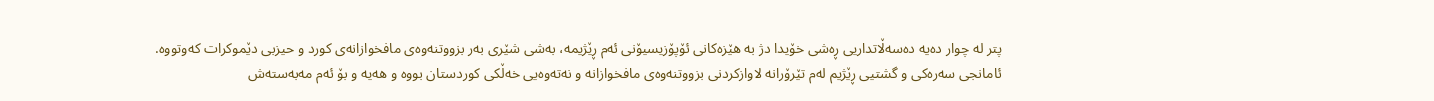پتر لە چوار دەیە دەسەڵاتداریی ڕەشی خۆیدا دژ بە هێزەکانی ئۆپۆزیسیۆنی ئەم ڕێژیمە، بەشی شێری بەر بزووتنەوەی مافخوازانەی کورد و حیزبی دێموکرات کەوتووە.
ئامانجی سەرەکی و گشتیی ڕێژیم لەم تێرۆرانە لاوازکردنی بزووتنەوەی مافخوازانە و نەتەوەیی خەڵکی کوردستان بووە و هەیە و بۆ ئەم مەبەستەش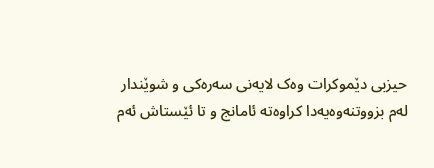حیزبی دێموکرات وەک لایەنی سەرەکی و شوێندار لەم بزووتنەوەیەدا کراوەتە ئامانج و تا ئێستاش ئەم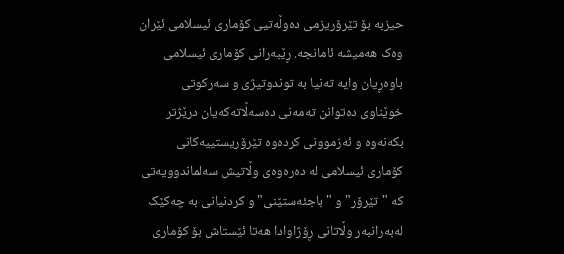حیزبە بۆ تێرۆریزمی دەوڵەتیی کۆماری ئیسلامی ئێران وەک هەمیشە ئامانجە. ڕێبەرانی کۆماری ئیسلامی باوەڕیان وایە تەنیا بە توندوتیژی و سەرکوتی خوێناوی دەتوانن تەمەنی دەسەڵاتەکەیان درێژتر بکەنەوە و ئەزموونی کردەوە تێرۆریستییەکانی کۆماری ئیسلامی لە دەرەوەی وڵاتیش سەلماندوویەتی کە "تێرۆر" و "باجئەستێنی" و کردنیانی بە چەکێک لەبەرانبەر وڵاتانی ڕۆژاوادا هەتا ئێستاش بۆ کۆماری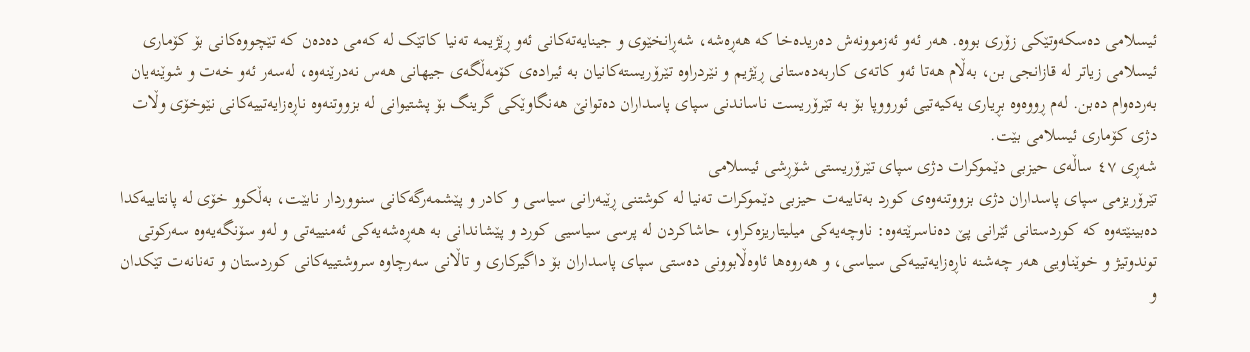ئیسلامی دەسکەوتێکی زۆری بووە. هەر ئەو ئەزموونەش دەریدەخا کە هەڕەشە، شەڕانخێوی و جینایەتەکانی ئەو ڕێژیمە تەنیا کاتێک لە کەمی دەدەن کە تێچووەکانی بۆ کۆماری ئیسلامی زیاتر لە قازانجی بن، بەڵام هەتا ئەو کاتەی کاربەدەستانی ڕێژیم و نێردراوە تێرۆریستەکانیان بە ئیرادەی کۆمەڵگەی جیهانی هەس نەدرێنەوە، لەسەر ئەو خەت و شوێنەیان بەردەوام دەبن. لەم ڕووەوە بڕیاری یەکیەتیی ئورووپا بۆ بە تێرۆریست ناساندنی سپای پاسداران دەتوانێ هەنگاوێکی گرینگ بۆ پشتیوانی لە بزووتنەوە ناڕەزایەتییەکانی نێوخۆی وڵات دژی کۆماری ئیسلامی بێت.
شەڕی ٤٧ ساڵەی حیزبی دێموکرات دژی سپای تێرۆریستی شۆڕشی ئیسلامی
تێرۆریزمی سپای پاسداران دژی بزووتنەوەی کورد بەتایبەت حیزبی دێموکرات تەنیا لە کوشتنی ڕێبەرانی سیاسی و کادر و پێشمەرگەکانی سنووردار نابێت، بەڵکوو خۆی لە پانتاییەکدا دەبینێتەوە کە کوردستانی ئێرانی پێ دەناسرێتەوە: ناوچەیەکی میلیتاریزەکراو، حاشاکردن لە پرسی سیاسیی کورد و پێشاندانی بە هەڕەشەیەکی ئەمنییەتی و لەو سۆنگەیەوە سەرکوتی توندوتیژ و خوێناویی هەر چەشنە ناڕەزایەتییەکی سیاسی، و هەروەها ئاوەڵابوونی دەستی سپای پاسداران بۆ داگیرکاری و تاڵانی سەرچاوە سروشتییەکانی کوردستان و تەنانەت تێکدان و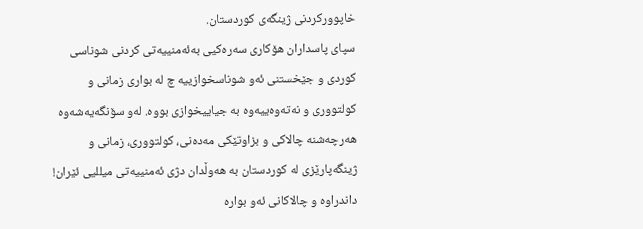خاپوورکردنی ژینگەی کوردستان.
سپای پاسداران هۆکاری سەرەکیی بەئەمنییەتی کردنی شوناسی کوردی و جێخستنی ئەو شوناسخوازییە چ لە بواری زمانی و کولتووری و نەتەوەییەوە بە جیاییخوازی بووە. لەو سۆنگەیەشەوە هەرچەشنە چالاکی و بزاوتێکی مەدەنی، کولتووری، زمانی و ژینگەپارێزی لە کوردستان بە هەوڵدان دژی ئەمنییەتی میللیی ئێران! داندراوە و چالاکانی ئەو بوارە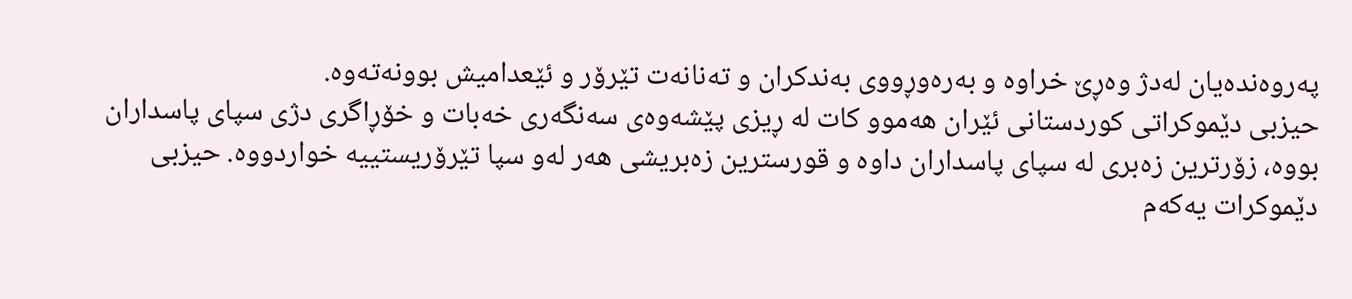پەروەندەیان لەدژ وەڕێ خراوە و بەرەوڕووی بەندکران و تەنانەت تێرۆر و ئێعدامیش بوونەتەوە.
حیزبی دێموکراتی کوردستانی ئێران هەموو کات لە ڕیزی پێشەوەی سەنگەری خەبات و خۆڕاگری دژی سپای پاسداران بووە، زۆرترین زەبری لە سپای پاسداران داوە و قورسترین زەبریشی هەر لەو سپا تێرۆریستییە خواردووە. حیزبی دێموکرات یەکەم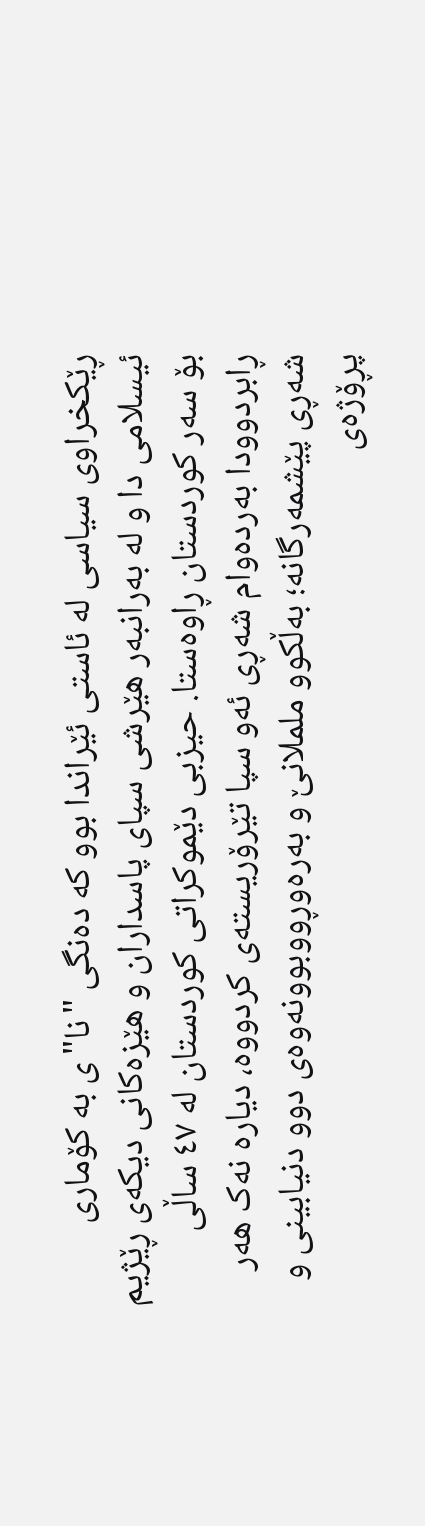ڕێکخراوی سیاسی لە ئاستی ئێراندا بوو کە دەنگی "نا"ی بە کۆماری ئیسلامی دا و لە بەرانبەر هێرشی سپای پاسداران و هێزەکانی دیکەی ڕێژیم بۆ سەر کوردستان ڕاوەستا. حیزبی دێموکراتی کوردستان لە ٤٧ ساڵی ڕابردوودا بەردەوام شەڕی ئەو سپا تێرۆریستەی کردووە، دیارە نەک هەر شەڕی پێشمەرگانە؛ بەڵکوو ململانێ و بەرەوڕووبوونەوەی دوو دنیابینی و پڕۆژەی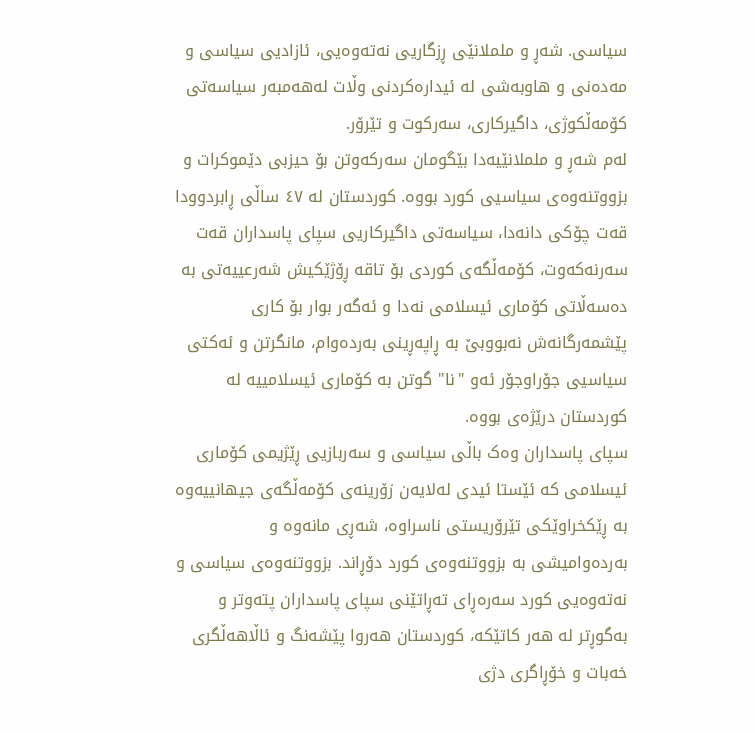سیاسی. شەڕ و ململانێی ڕزگاریی نەتەوەیی، ئازادیی سیاسی و مەدەنی و هاوبەشی لە ئیدارەکردنی وڵات لەهەمبەر سیاسەتی کۆمەڵکوژی، داگیرکاری، سەرکوت و تێرۆر.
لەم شەڕ و ململانێیەدا بێگومان سەرکەوتن بۆ حیزبی دێموکرات و بزووتنەوەی سیاسیی کورد بووە. کوردستان لە ٤٧ ساڵی ڕابردوودا قەت چۆکی دانەدا، سیاسەتی داگیرکاریی سپای پاسداران قەت سەرنەکەوت، کۆمەڵگەی کوردی بۆ تاقە ڕۆژێکیش شەرعییەتی بە دەسەڵاتی کۆماری ئیسلامی نەدا و ئەگەر بوار بۆ کاری پێشمەرگانەش نەبووبێ بە ڕاپەڕینی بەردەوام، مانگرتن و ئەکتی سیاسیی جۆراوجۆر ئەو "نا" گوتن بە کۆماری ئیسلامییە لە کوردستان درێژەی بووە.
سپای پاسداران وەک باڵی سیاسی و سەربازیی ڕێژیمی کۆماری ئیسلامی کە ئێستا ئیدی لەلایەن زۆرینەی کۆمەڵگەی جیهانییەوە بە ڕێکخراوێکی تێرۆریستی ناسراوە، شەڕی مانەوە و بەردەوامیشی بە بزووتنەوەی کورد دۆڕاند. بزووتنەوەی سیاسی و نەتەوەیی کورد سەرەڕای تەڕاتێنی سپای پاسداران پتەوتر و بەگوڕتر لە هەر کاتێکە، کوردستان هەروا پێشەنگ و ئاڵاهەڵگری خەبات و خۆڕاگری دژی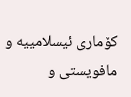کۆماری ئیسلامییە و مافویستی و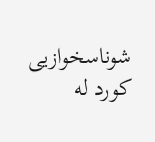شوناسخوازیی کورد لە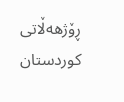ڕۆژهەڵاتی کوردستان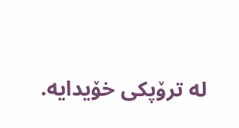لە ترۆپکی خۆیدایە.